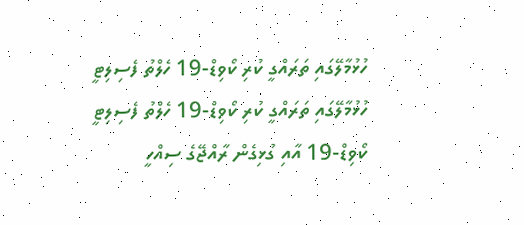ހުޅުމާލޭގައި ތަރައްގީ ކުރި ކޯވިޑް-19 ހެލްތު ފެސިލިޓީ
ހުޅުމާލޭގައި ތަރައްގީ ކުރި ކޯވިޑް-19 ހެލްތު ފެސިލިޓީ
ކޯވިޑް-19 އާއި ގުޅިގެން ރާއްޖޭގެ ސިއްހީ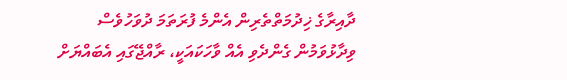ދާއިރާގެ ޚިދުމަތްތެރިން އެންމެ ފުރަތަމަ ދުވަހުވެސް ވިދާޅުވަމުން ގެންދެވި އެއް ވާހަކައަކީ، ރާއްޖޭގައި އެބައްޔަށް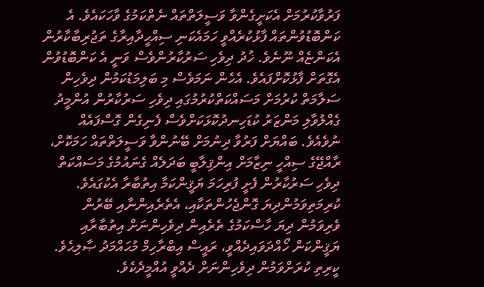ފަރުވާކުރުމަށް އެކަށީގެންވާ ވަސީލަތްތައް ނެތްކަމުގެ ވާހަކައެވެ. އެ ކަންބޮޑުވުންތައް ފާޅުކުރެއްވީ ހަމައެކަނި ސިއްހީދާއިރާގެ ތަޖުރިބާކާރުން އެކަންޏެއް ނޫނެވެ. ޚުދު ދިވެހި ސަރުކާރުންވެސް ވަނީ އެ ކަންބޮޑުވުން އެގޮތަށް ފާޅުކޮށްފައެވެ. އެހެން ނަމަވެސް މި ބަލިމަޑުކަމުން ދިވެހިން ސަލާމަތް ކުރުމަށް މަސައްކަތްކުރުމުގައި ދިވެހި ސަރުކާރުން އުންމީދު ގެއްލުވާލި މަންޒަރު ކުޑަހިނދުކޮޅަކަށްވެސް ފެނިގެން ގޮސްފައެއް ނުވެއެވެ. ބައްޔަށް ފަރުވާ ދިނުމަށް ބޭނުންވާ ވަސީލަތްތައް ހަމަކޮށް، ރާއްޖޭގެ ސިއްހީ ނިޒާމަށް އިންޤިލާބީ ބަދަލެއް ގެނައުމުގެ މަސައްކަތް ދިވެހި ސަރުކާރުން ފެށީ ފުރިހަމަ ޔަޤީންކަމާ އިތުބާރާ އެކުގައެވެ.
ކުރިމަތިވަމުންދިޔަ ގޮންޖެހުންތަކާއި، އެތެރެއިންނާއި ބޭރުން ވެރިވަމުން ދިޔަ ހާސްކަމުގެ ތެރެއިން ދިވެހިންނަށް އިތުބާރާއި ޔަޤީންކަން ހޯއްދަވައިދެއްވީ، ރައީސް އިބްރާހިމް މުޙައްމަދު ޞާލިޙެވެ. ކީރިތި ކުރަށްވަމުން ދިވެހިންނަށް ދެއްވީ އުއްމީދެކެވެ.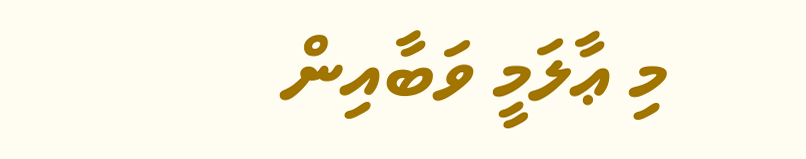މި ޢާލަމީ ވަބާއިން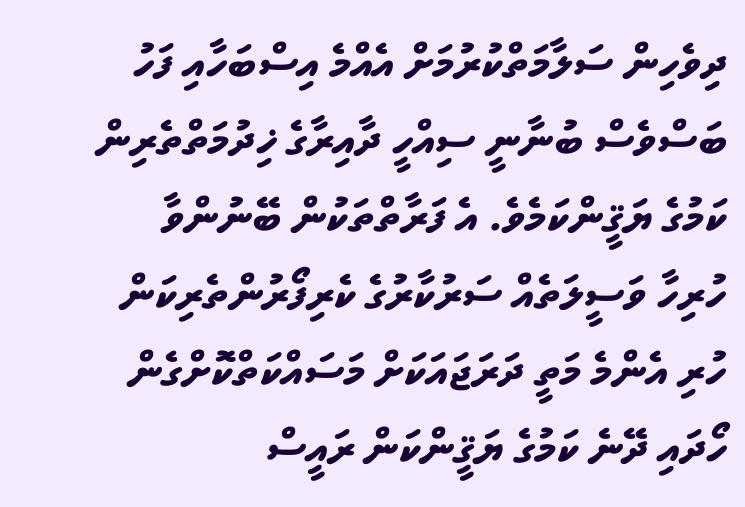ދިވެހިން ސަލާމަތްކުރުމަށް އެއްމެ އިސްބަހާއި ފަހު ބަސްވެސް ބުނާނީ ސިއްހީ ދާއިރާގެ ޚިދުމަތްތެރިން ކަމުގެ ޔަޤީންކަމެވެ. އެ ފަރާތްތަކުން ބޭނުންވާ ހުރިހާ ވަސީލަތެއް ސަރުކާރުގެ ކެރިފޯރުންތެރިކަން ހުރި އެންމެ މަތީ ދަރަޖައަކަށް މަސައްކަތްކޮށްގެން ހޯދައި ދޭނެ ކަމުގެ ޔަޤީންކަން ރައީސް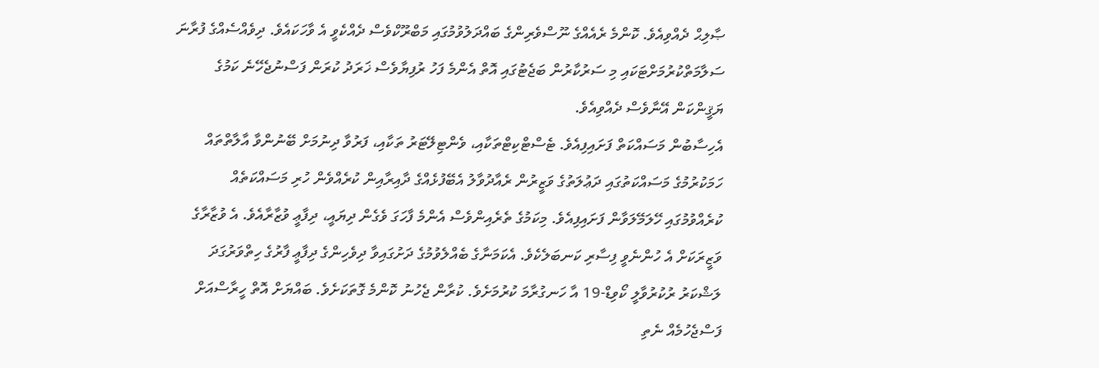ޞާލިޙް ދެއްވިއެވެ. ކޮންމެ ރެއެއްގެ ނޫސްވެރިންގެ ބައްދަލުވުމުގައި މަބްރޫކްވެސް ދެއްކެވީ އެ ވާހަކައެވެ. ދިވެއްސެއްގެ ފުރާނަ ސަލާމަތްކުރުމަށްޓަކައި މި ސަރުކާރުން ބަޖެޓުގައި އޮތް އެންމެ ފަހު ރުފިޔާވެސް ޚަރަދު ކުރަން ފަސްނުޖެހޭނެ ކަމުގެ ޔަޤީންކަން އޭނާވެސް ދެއްވިއެވެ.
އެހިސާބުން މަސައްކަތް ފަށައިފިއެވެ. ޓެސްޓްކިޓްތަކާއި، ވެންޓިލޭޓަރު ތަކާއި، ފަރުވާ ދިނުމަށް ބޭނުންވާ އާލާތްތައް ހަމަކުރުމުގެ މަސައްކަތުގައި ދަޢުލަތުގެ ވަޒީރުން ރެއާދުވާލު އެބޭފުޅެއްގެ ދާއިރާއިން ކުރެއްވެން ހުރި މަސައްކަތެއް ކުރެއްވުމުގައި ހޭލަމޭލަވާން ފަށައިފިއެވެ. މިކަމުގެ ތެރެއިންވެސް އެންމެ ފާހަގަ ވެގެން ދިޔައީ، ދިފާޢީ ވުޒާރާއެވެ. އެ ވުޒާރާގެ ވަޒީރަކަށް އެ ހުންނެވީ ފިސާރި ކަނބަލެކެވެ. އެކަމަނާގެ ބެއްލެވުމުގެ ދަށުގައިވާ ދިވެހިންގެ ދިފާޢީ ފާރުގެ ހިތްވަރުގަދަ ލަޝްކަރު ރުކުރުވާލީ ކޯވިޑް-19 އާ ހަނގުރާމަ ކުރުމަށެވެ. ކުރާން ޖެހުނު ކޮންމެ ގޮތަކަށެވެ. ބައްޔަށް އޮތް ހީރާސްއަށް ފަސްޖެހުމެއް ނެތި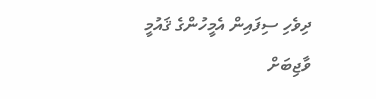ދިވެހި ސިފައިން އެމީހުންގެ ޤައުމީ ވާޖިބަށް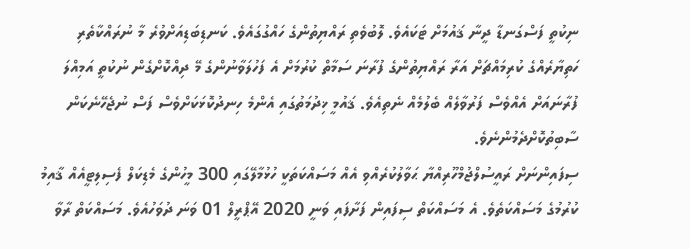ނިކުތީ ފަސްގަނޑާ ދީނާ ޤައުމަށް ޓަކައެވެ. ލޮބުވެތި ރައްޔިތުންގެ ހައްގުގައެވެ. ކަނޑިބަޑިއަށްވުރެ މާ ނުރައްކާތެރި ހަތިޔާރެއްގެ ކުރިމައްޗަށް އަރާ ރައްޔިތުންގެ ފުރާނަ ސަމާތް ކުރުމަށް އެ ފަހުލަވާނުންގެ މޭ ދިއްކޮށްގެން ނުކުތީ އަމިއްލަ ފުރާނައަށް އެއްވެސް ފަރުވާލެއް ބެލުމެއް ނެތިއެވެ. ޤައުމީ ޚިދުމަތުގައި އެންމެ ހިނދުކޮޅަކަށްވެސް ފަސް ނުޖެހޭނެކަން ސާބިތުކޮށްދެމުންނެވެ.
ސިފައިންނަށް ރައީސުލްޖުމްހޫރިއްޔާ ޙަވާލުކުރެއްވި އެއް މަސައްކަތަކީ ހުޅުމާލޭގައި 300 މީހުންގެ މެޑިކަލް ފެސިލިޓީއެއް ޤާއިމު ކުރުމުގެ މަސައްކަތެވެ. އެ މަސައްކަތް ސިފައިން ފަށާފައި ވަނީ 2020 އޭޕްރީލް 01 ވަނަ ދުވަހުއެވެ. މަސައްކަތް ރާވާ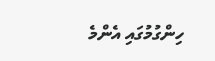ހިންގުމުގައި އެންމެ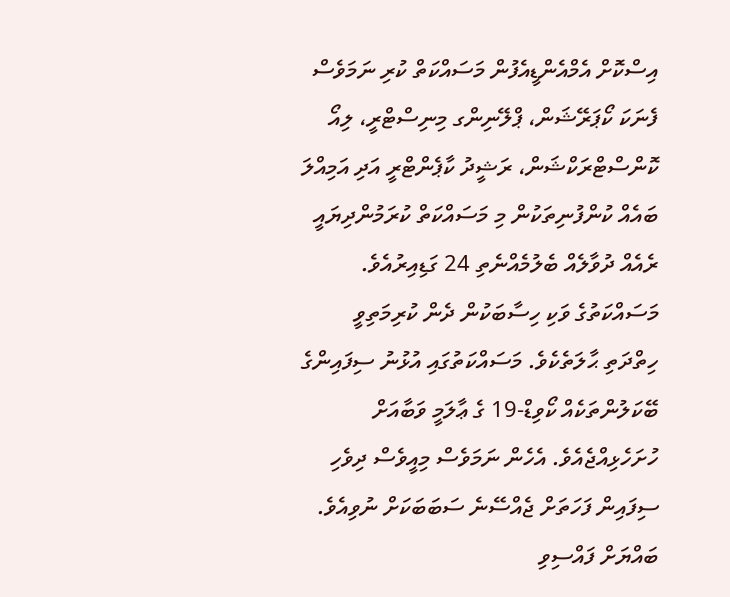އިސްކޮށް އެމްއެންޑީއެފުން މަސައްކަތް ކުރި ނަމަވެސް ފެނަކަ ކޯޕަރޭޝަން، ޕްލޭނިންގ މިނިސްޓްރީ، ލިއޯ ކޮންސްޓްރަކްޝަން، ރަޝީދު ކާޕެންޓްރީ އަދި އަމިއްލަ ބައެއް ކުންފުނިތަކުން މި މަސައްކަތް ކުރަމުންދިޔައީ ރެއެއް ދުވާލެއް ބެލުމެއްނެތި 24 ގަޑިއިރުއެވެ.
މަސައްކަތުގެ ވަކި ހިސާބަކުން ދެން ކުރިމަތިވީ ހިތްދަތި ޙާލަތެކެވެ. މަސައްކަތުގައި އުޅުނު ސިފައިންގެ ބޭކަލުންތަކެއް ކޯވިޑް-19 ގެ ޢާލަމީ ވަބާއަށް ހުށަހެޅިއްޖެއެވެ. އެހެން ނަމަވެސް މިއީވެސް ދިވެހި ސިފައިން ފަހަތަށް ޖެއްސޭނެ ސަބަބަކަށް ނުވިއެވެ. ބައްޔަށް ފައްސިވި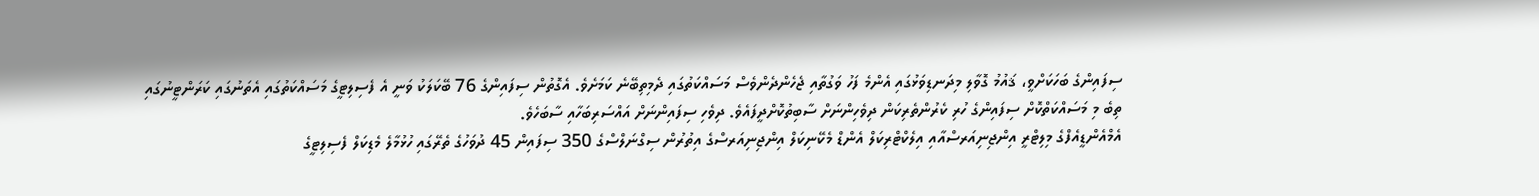ސިފައިންގެ ބަހަކަށްވީ، ޤައުމު ގޮވާލި މިދަނޑިވަޅުގައި އެންމެ ފަހު ވަގުތާއި ޖެހެންދެންވެސް މަސައްކަތުގައި ދެމިތިބޭނެ ކަމަށެވެ. އެގޮތުން ސިފައިންގެ 76 ބޭކަލަކު ވަނީ އެ ފެސިލިޓީގެ މަސައްކަތުގައި އެތަނުގައި ކަރަންޓީނުގައި ތިބެ މި މަސައްކަތްކޮށް ސިފައިންގެ ހުރި ކެރުންތެރިކަން ދިވެހިންނަށް ސާބިތުކޮށްދީފައެވެ. ދިވެހި ސިފައިންނަށް އައްސަރިބަހާއި ސާބަހެވެ.
އެމްއެންޑީއެފްގެ މިލިޓްރީ އިންޖިނިއަރސްއާއި އިލެކްޓްރިކަލް އެންޑް މެކޭނިކަލް އިންޖިނިއަރސްގެ އިތުރުން ސިގްނަލްސްގެ 350 ސިފައިން 45 ދުވަހުގެ ތެރޭގައި ހުޅުމާލެ މެޑިކަލް ފެސިލިޓީގެ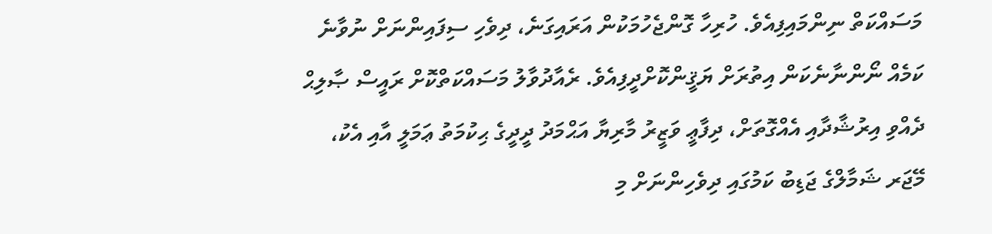މަސައްކަތް ނިންމައިފިއެވެ. ހުރިހާ ގޮންޖެހުމަކުން އަރައިގަނެ، ދިވެހި ސިފައިންނަށް ނުވާނެ ކަމެއް ނޯންނާނެކަން އިތުރަށް ޔަޤީންކޮށްދީފިއެވެ. ރެއާދުވާލު މަސައްކަތްކޮށް ރައީސް ޞާލިޙް ދެއްވި އިރުޝާދާއި އެއްގޮތަށް، ދިފާޢީ ވަޒީރު މާރިޔާ އަޙްމަދު ދީދީގެ ޙިކުމަތު ޢަމަލީ އާއި އެކު، މޭޖަރ ޝަމާލްގެ ޖަޑިބު ކަމުގައި ދިވެހިންނަށް މި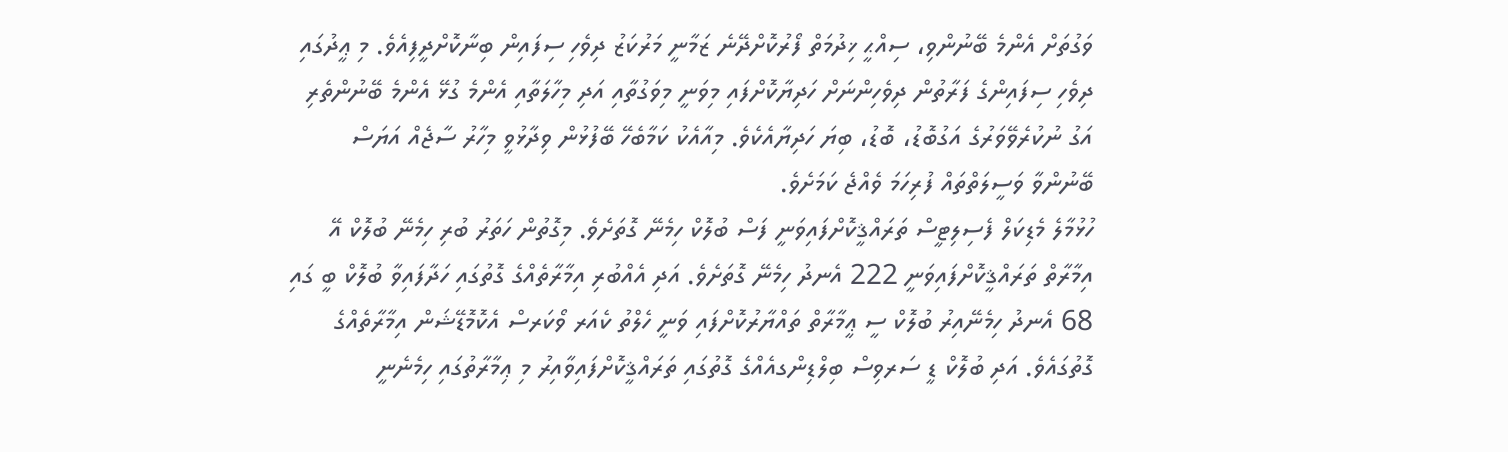ވަގުތަށް އެންމެ ބޭނުންވި، ސިއްޙީ ޚިދުމަތް ފޯރުކޮށްދޭނެ ޒަމާނީ މަރުކަޒު ދިވެހި ސިފައިން ބިނާކޮށްދީފިއެވެ. މި ޢީދުގައި ދިވެހި ސިފައިންގެ ފަރާތުން ދިވެހިންނަށް ހަދިޔާކޮށްފައި މިވަނީ މިވަގުތާއި އަދި މިހާލަތާއި އެންމެ ގުޅޭ އެންމެ ބޭނުންތެރި އަގު ނުކުރެވޭވަރުގެ އަގުބޮޑު، ބޮޑު، ބިޔަ ހަދިޔާއެކެވެ. މިއާއެކު ކަމާބެހޭ ބޭފުޅުން ވިދާޅުވީ މިހާރު ސާޖެއް އަޔަސް ބޭނުންވާ ވަސީލަތްތައް ފުރިހަމަ ވެއްޖެ ކަމަށެވެ.
ހުޅުމާލެ މެޑިކަލް ފެސިލިޓީސް ތަރައްޤީކޮށްފައިވަނީ ފަސް ބުލޮކް ހިމެނޭ ގޮތަށެވެ. މިގޮތުން ހަތަރު ބުރި ހިމެނޭ ބުލޮކް އޭ އިމާރާތް ތަރައްޤީކޮށްފައިވަނީ 222 އެނދު ހިމެނޭ ގޮތަށެވެ. އަދި އެއްބުރި އިމާރާތެއްގެ ގޮތުގައި ހަދާފައިވާ ބުލޮކް ބީ ގައި 68 އެނދު ހިމެނޭއިރު ބުލޮކް ސީ ޢީމާރާތް ތައްޔާރުކޮށްފައި ވަނީ ހެލްތު ކެއަރ ވޯކަރސް އެކޮމޮޑޭޝަން އިމާރާތެއްގެ ގޮތުގައެވެ. އަދި ބުލޮކް ޑީ ސަރވިސް ބިލްޑިންގއެއްގެ ގޮތުގައި ތަރައްޤީކޮށްފައިވާއިރު މި ޢިމާރާތުގައި ހިމެނެނީ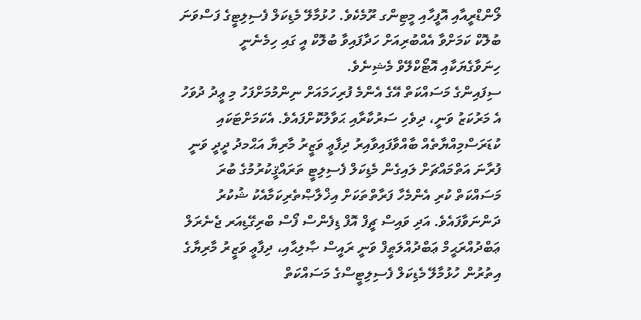ލޯންޑްރީއާއި އޮފީހާއި މީޓިންގ ރޫމެކެވެ. ހުޅުމާލޭ މެޑިކަލް ފެސިލިޓީގެ ފަސްވަނަ ބުލޮކް ކަމަށްވާ އެއްބުރިއަށް ހަދާފައިވާ ބުލޮކް އީ ގައި ހިމެނެނީ ހިނަވާގެޔަކާއި އޮޓޯކްލޭވް މެޝިނެވެ.
ސިފައިންގެ މަސައްކަތް އޭގެ އެންމެ ފުރިހަމައަށް ނިންމުމަށްފަހު މި ޢީދު ދުވަހު އެ މަރުކަޒު ވަނީ، ދިވެހި ސަރުކާރާއި ޙަވާލުކޮށްފައެވެ. އެކަމަށްޓަކައި ކުޑަރަސްމިއްޔާތެއް ބާއްވާފައިވާއިރު ދިފާޢީ ވަޒީރު މާރިޔާ އަޙްމދު ދީދީ ވަނީ ފުރާނަ އަތްމައްޗަށް ލައިގެން މެޑިކަލް ފެސިލިޓީ ތަރައްޤީކުރުމުގެ ބުރަ މަސައްކަތް ކުރި އެންމެހާ ފަރާތްތަކަށް އިޚްލާޞްތެރިކަމާއެކު ޝުކުރު ދަންނަވާފައެވެ. އަދި ވައިސް ޗީފް އޮފް ޑިފެންސް ފޯސް ބްރިގޭޑިއަރ ޖެނެރަލް ޢަބްދުއްރަޙީމް ޢަބްދުއްލަޠީފް ވަނީ ރައީސް ޞާލިޙާއި، ދިފާޢީ ވަޒީރު މާރިޔާގެ އިތުރުން ހުޅުމާލޭ މެޑިކަލް ފެސިލިޓީސްގެ މަސައްކަތް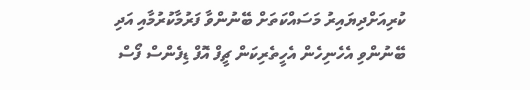ކުރިއަށްދިޔައިރު މަސައްކަތަށް ބޭނުންވާ ފަރުމާކުރުމާއި އަދި ބޭނުންވި އެހެނިހެން އެހީތެރިކަން ޗީފް އޮފް ޑިފެންސް ފޯސް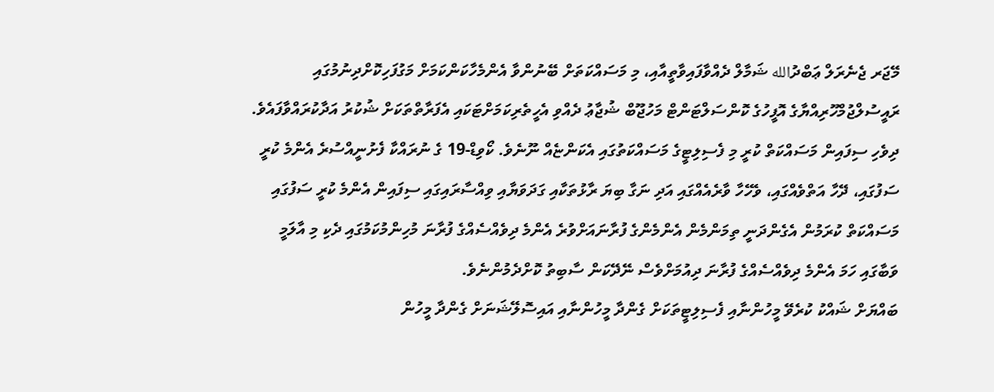މޭޖަރ ޖެނެރަލް ޢަބްދުالله ޝަމާލް ދެއްވާފައިވާތީއާއި، މި މަސައްކަތަށް ބޭނުންވާ އެންމެހާކަންކަމަށް މަގުފަހިކޮށްދިނުމުގައި ރައީސުލްޖުމްހޫރިއްޔާގެ އޮފީހުގެ ކޮންސަލްޓަންޓް މަހުޖޫބް ޝުޖާޢު ދެއްވި އެހީތެރިކަމަށްޓަކައި އެފަރާތްތަކަށް ޝުކުރު އަދާކުރައްވާފައެވެ.
ދިވެހި ސިފައިން މަސައްކަތް ކުރީ މި ފެސިލިޓީގެ މަސައްކަތުގައި އެކަންޏެއް ނޫނެވެ. ކޯވިޑް-19 ގެ ނުރައްކާ ފެށުނީއްސުރެ އެންމެ ކުރީ ސަފުގައި، ދޭހާ އަތްވެއްގައި، ވެހޭހާ ވާރެއެއްގައި އަދި ނަގާ ބިޔަ ރާޅުތަކާއި ގަދަވަޔާއި ވިއްސާރައިގައި ސިފައިން އެންމެ ކުރީ ސަފުގައި މަސައްކަތް ކުރަމުން އެގެންދަނީ ތިމަންމެން އެންމެންގެ ފުރާނައަށްވުރެ އެންމެ ދިވެއްސެއްގެ ފުރާނަ މުހިންމުކަމުގައި ދެކި މި އާލަމީ ވަބާގައި ހަމަ އެންމެ ދިވެއްސެއްގެ ފުރާނަ ދިއުމަށްވެސް ނޭދޭކަން ސާބިތު ކޮށްދެމުންނެވެ.
ބައްޔަށް ޝައްކު ކުރެވޭ މީހުންނާއި ފެސިލިޓީތަކަށް ގެންދާ މީހުންނާއި އައިސޮލޭޝަނަށް ގެންދާ މީހުން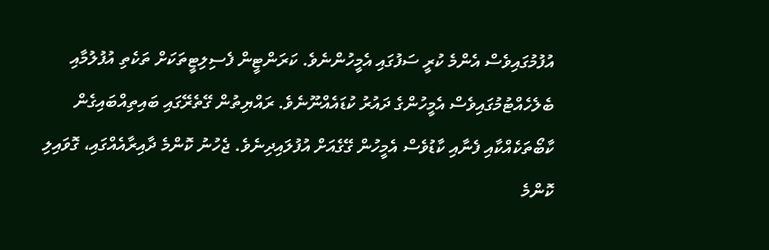އުފުމުގައިވެސް އެންމެ ކުރީ ސަފުގައި އެމީހުންނެވެ. ކަރަންޓީން ފެސިލިޓީތަކަށް ތަކެތި އުފުލުމާއި ބެލެހެއްޓުމުގައިވެސް އެމީހުންގެ ދައުރު ކުޑައެއްނޫނެވެ. ރައްޔިތުން ގޭތެރޭގައި ބައިތިއްބައިގެން ކާބޯތަކެއްކާއި ފެނާއި ކާޑުވެސް އެމީހުން ގޭގެއަށް އުފުލައިދިނެވެ. ޖެހުނު ކޮންމެ ދާއިރާއެއްގައި، ގޮވައިލި ކޮންމެ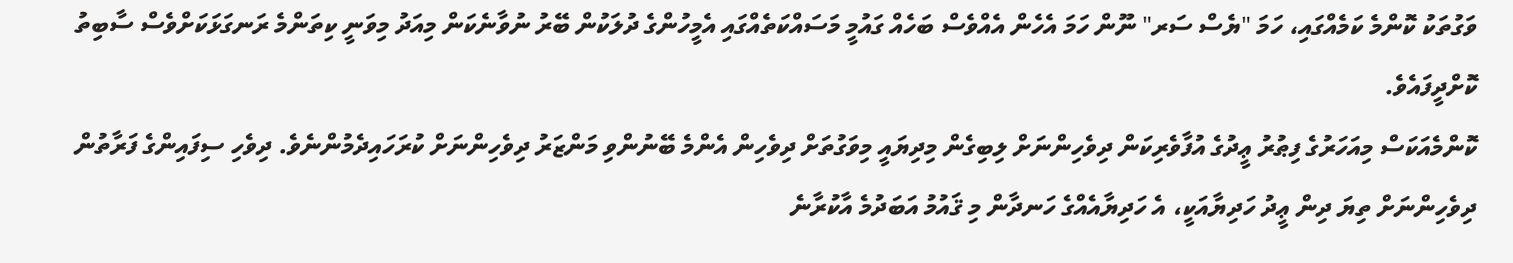ވަގުތަކު ކޮންމެ ކަމެއްގައި، ހަމަ "ޔެސް ސަރ" ނޫން ހަމަ އެހެން އެއްވެސް ބަހެއް ގައުމީ މަސައްކަތެއްގައި އެމީހުންގެ ދުލަކުން ބޭރު ނުވާނެކަން މިއަދު މިވަނީ ކިތަންމެ ރަނގަޅަކަށްވެސް ސާބިތު ކޮށްދީފައެވެ.
ކޮންމެއަކަސް މިއަހަރުގެ ފިޠުރު ޢީދުގެ އުފާވެރިކަން ދިވެހިންނަށް ލިބިގެން މިދިޔައީ މިވަގުތަށް ދިވެހިން އެންމެ ބޭނުންވި މަންޒަރު ދިވެހިންނަށް ކުރަހައިދެމުންނެވެ. ދިވެހި ސިފައިންގެ ފަރާތުން ދިވެހިންނަށް ތިޔަ ދިން ޢީދު ހަދިޔާއަކީ، އެ ހަދިޔާއެއްގެ ހަނދާން މި ޤައުމު އަބަދުމެ އާކުރާނެ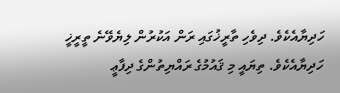ހަދިޔާއެކެވެ. ދިވެހި ތާރީޚުގައި ރަން އަކުރުން ލިޔެވޭނެ ތީރީޚީ ހަދިޔާއެކެވެ. ތިޔައީ މި ޤައުމުގެ ރައްޔިތުންގެ ދިފާޢީ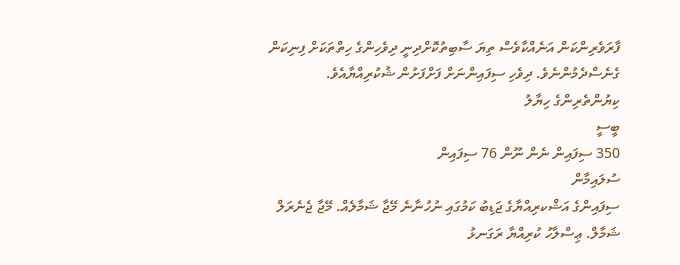ފާރަވެރިންކަން އަނެއްކާވެސް ތިޔަ ސާބިތުކޮށްދިނީ ދިވެހިންގެ ހިތްތަކަށް ފިނިކަން ގެނެސްދެމުންނެވެ. ދިވެހި ސިފައިންނަށް ފަށްފަށުން ޝުކުރިއްޔާއެވެ.
ކިޔުންތެރިންގެ ހިޔާލު
ބީސީ
350 ސިފައިން ނެން ނޫން 76 ސިފައިން
ސުލައިމާން
ސިފައިންގެ އަޝްކރިއްޔާގެ ޖަޑިބު ކަމުގައި ނުހުނާނެ މޭޖާ ޝަމާލެއް. މޭޖާ ޖެނެރަލް ޝަމާލް. ޢިސްލާހު ކުރިއްޔާ ރަގަނޅު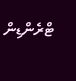ޓްރެންޑިން